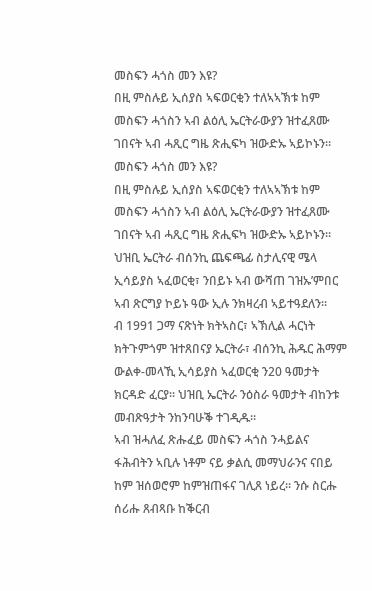መስፍን ሓጎስ መን እዩ?
በዚ ምስሉይ ኢሰያስ ኣፍወርቂን ተለኣኣኽቱ ከም መስፍን ሓጎስን ኣብ ልዕሊ ኤርትራውያን ዝተፈጸሙ ገበናት ኣብ ሓጺር ግዜ ጽሒፍካ ዝውድኡ ኣይኮኑን።
መስፍን ሓጎስ መን እዩ?
በዚ ምስሉይ ኢሰያስ ኣፍወርቂን ተለኣኣኽቱ ከም መስፍን ሓጎስን ኣብ ልዕሊ ኤርትራውያን ዝተፈጸሙ ገበናት ኣብ ሓጺር ግዜ ጽሒፍካ ዝውድኡ ኣይኮኑን።
ህዝቢ ኤርትራ ብሰንኪ ጨፍጫፊ ስታሊናዊ ሜላ ኢሳይያስ ኣፈወርቂ፣ ንበይኑ ኣብ ውሻጠ ገዝኡ’ምበር ኣብ ጽርግያ ኮይኑ ዓው ኢሉ ንክዛረብ ኣይተዓደለን።
ብ 1991 ጋማ ናጽነት ክትኣስር፣ ኣኽሊል ሓርነት ክትጉምጎም ዝተጸበናያ ኤርትራ፣ ብሰንኪ ሕዱር ሕማም ውልቀ-መላኺ ኢሳይያስ ኣፈወርቂ ን20 ዓመታት ክርዳድ ፈርያ። ህዝቢ ኤርትራ ንዕስራ ዓመታት ብከንቱ መብጽዓታት ንከንባሁቕ ተገዲዱ።
ኣብ ዝሓለፈ ጽሑፈይ መስፍን ሓጎስ ንሓይልና ፋሕብትን ኣቢሉ ነቶም ናይ ቃልሲ መማህራንና ናበይ ከም ዝሰወሮም ከምዝጠፋና ገሊጸ ነይረ። ንሱ ስርሑ ሰሪሑ ጸብጻቡ ከቕርብ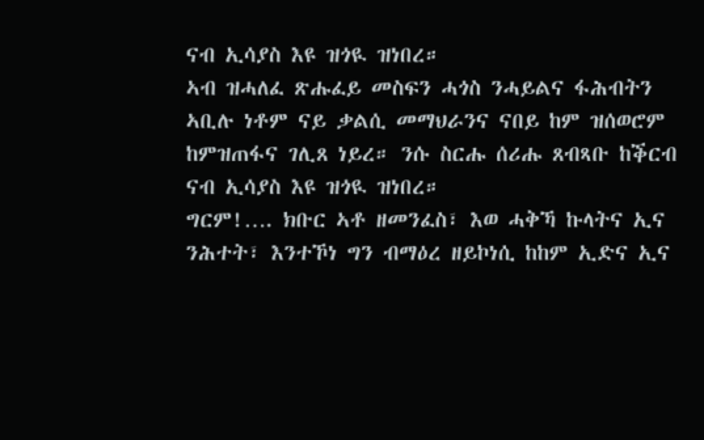ናብ ኢሳያስ እዩ ዝጎዪ ዝነበረ።
ኣብ ዝሓለፈ ጽሑፈይ መስፍን ሓጎስ ንሓይልና ፋሕብትን ኣቢሉ ነቶም ናይ ቃልሲ መማህራንና ናበይ ከም ዝሰወሮም ከምዝጠፋና ገሊጸ ነይረ። ንሱ ስርሑ ሰሪሑ ጸብጻቡ ከቕርብ ናብ ኢሳያስ እዩ ዝጎዪ ዝነበረ።
ግርም!…. ክቡር ኣቶ ዘመንፈስ፣ እወ ሓቅኻ ኩላትና ኢና ንሕተት፣ እንተኾነ ግን ብማዕረ ዘይኮነሲ ከከም ኢድና ኢና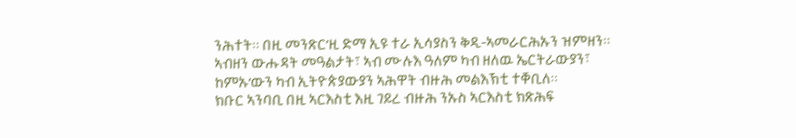ንሕተት። በዚ መንጽር’ዚ ድማ ኢዩ ተራ ኢሳያስን ቅዲ-ኣመራርሕኡን ዝምዘን።
ኣብዘን ውሑዳት መዓልታት፣ ኣብ ሙሉእ ዓለም ካብ ዘለዉ ኤርትራውያን፣ ከምኡ’ውን ካብ ኢትዮጵያውያን ኣሕዋት ብዙሕ መልእኽቲ ተቐቢለ።
ክቡር ኣንባቢ በዚ ኣርእስቲ እዚ ገይረ ብዙሕ ንኡስ ኣርእስቲ ክጽሕፍ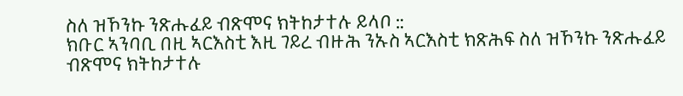ስለ ዝኾንኩ ንጽሑፈይ ብጽሞና ክትከታተሉ ይላቦ ::
ክቡር ኣንባቢ በዚ ኣርእስቲ እዚ ገይረ ብዙሕ ንኡስ ኣርእስቲ ክጽሕፍ ስለ ዝኾንኩ ንጽሑፈይ ብጽሞና ክትከታተሉ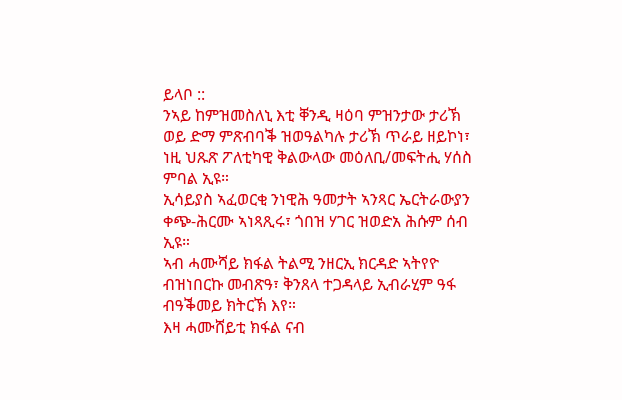ይላቦ ::
ንኣይ ከምዝመስለኒ እቲ ቐንዲ ዛዕባ ምዝንታው ታሪኽ ወይ ድማ ምጽብባቕ ዝወዓልካሉ ታሪኽ ጥራይ ዘይኮነ፣ ነዚ ህጹጽ ፖለቲካዊ ቅልውላው መዕለቢ/መፍትሒ ሃሰስ ምባል ኢዩ።
ኢሳይያስ ኣፈወርቂ ንነዊሕ ዓመታት ኣንጻር ኤርትራውያን ቀጭ-ሕርሙ ኣነጻጺሩ፣ ጎበዝ ሃገር ዝወድአ ሕሱም ሰብ ኢዩ።
ኣብ ሓሙሻይ ክፋል ትልሚ ንዘርኢ ክርዳድ ኣትየዮ ብዝነበርኩ መብጽዓ፣ ቅንጸላ ተጋዳላይ ኢብራሂም ዓፋ ብዓቕመይ ክትርኽ እየ።
እዛ ሓሙሸይቲ ክፋል ናብ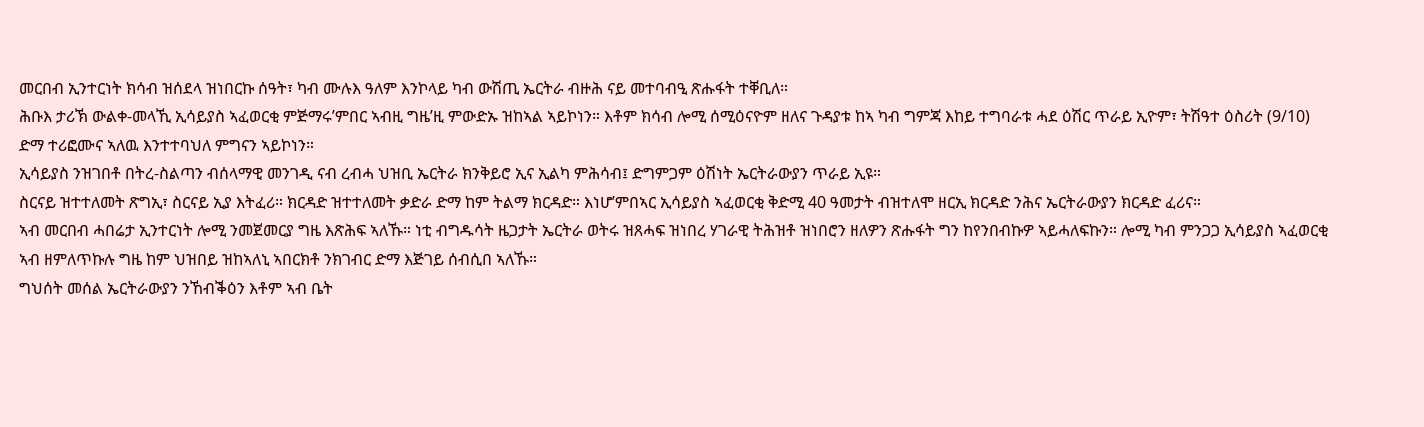መርበብ ኢንተርነት ክሳብ ዝሰደላ ዝነበርኩ ሰዓት፣ ካብ ሙሉእ ዓለም እንኮላይ ካብ ውሽጢ ኤርትራ ብዙሕ ናይ መተባብዒ ጽሑፋት ተቐቢለ።
ሕቡእ ታሪኽ ውልቀ-መላኺ ኢሳይያስ ኣፈወርቂ ምጅማሩ’ምበር ኣብዚ ግዜ’ዚ ምውድኡ ዝከኣል ኣይኮነን። እቶም ክሳብ ሎሚ ሰሚዕናዮም ዘለና ጉዳያቱ ከኣ ካብ ግምጃ እከይ ተግባራቱ ሓደ ዕሽር ጥራይ ኢዮም፣ ትሽዓተ ዕስሪት (9/10) ድማ ተሪፎሙና ኣለዉ እንተተባህለ ምግናን ኣይኮነን።
ኢሳይያስ ንዝገበቶ በትረ-ስልጣን ብሰላማዊ መንገዲ ናብ ረብሓ ህዝቢ ኤርትራ ክንቅይሮ ኢና ኢልካ ምሕሳብ፤ ድግምጋም ዕሽነት ኤርትራውያን ጥራይ ኢዩ።
ስርናይ ዝተተለመት ጽግኢ፣ ስርናይ ኢያ እትፈሪ። ክርዳድ ዝተተለመት ቃድራ ድማ ከም ትልማ ክርዳድ። እነሆ’ምበኣር ኢሳይያስ ኣፈወርቂ ቅድሚ 40 ዓመታት ብዝተለሞ ዘርኢ ክርዳድ ንሕና ኤርትራውያን ክርዳድ ፈሪና።
ኣብ መርበብ ሓበሬታ ኢንተርነት ሎሚ ንመጀመርያ ግዜ እጽሕፍ ኣለኹ። ነቲ ብግዱሳት ዜጋታት ኤርትራ ወትሩ ዝጸሓፍ ዝነበረ ሃገራዊ ትሕዝቶ ዝነበሮን ዘለዎን ጽሑፋት ግን ከየንበብኩዎ ኣይሓለፍኩን። ሎሚ ካብ ምንጋጋ ኢሳይያስ ኣፈወርቂ ኣብ ዘምለጥኩሉ ግዜ ከም ህዝበይ ዝከኣለኒ ኣበርክቶ ንክገብር ድማ እጅገይ ሰብሲበ ኣለኹ።
ግህሰት መሰል ኤርትራውያን ንኸብቕዕን እቶም ኣብ ቤት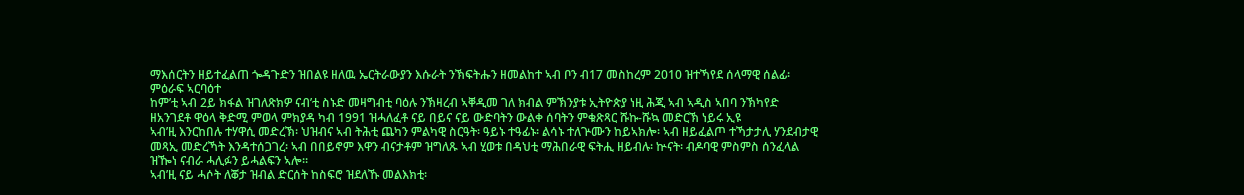ማእሰርትን ዘይተፈልጠ ጐዳጉድን ዝበልዩ ዘለዉ ኤርትራውያን እሱራት ንኽፍትሑን ዘመልከተ ኣብ ቦን ብ17 መስከረም 2010 ዝተኻየደ ሰላማዊ ሰልፊ፡
ምዕራፍ ኣርባዕተ
ከም’ቲ ኣብ 2ይ ክፋል ዝገለጽክዎ ናብ’ቲ ስኑድ መዛግብቲ ባዕሉ ንኽዛረብ ኣቐዲመ ገለ ክብል ምኽንያቱ ኢትዮጵያ ነዚ ሕጂ ኣብ ኣዲስ ኣበባ ንኽካየድ ዘአንገደቶ ዋዕላ ቅድሚ ምወላ ምክያዳ ካብ 1991 ዝሓለፈቶ ናይ በይና ናይ ውድባትን ውልቀ ሰባትን ምቁጽጻር ሹኩ-ሹኳ መድርኽ ነይሩ ኢዩ
ኣብ’ዚ እንርከበሉ ተሃዋሲ መድረኽ፡ ህዝብና ኣብ ትሕቲ ጨካን ምልካዊ ስርዓት፡ ዓይኑ ተዓፊኑ፡ ልሳኑ ተለጕሙን ከይኣክሎ፡ ኣብ ዘይፈልጦ ተኻታታሊ ሃንደብታዊ መጻኢ መድረኻት እንዳተሰጋገረ፡ ኣብ በበይኖም እዋን ብናታቶም ዝግለጹ ኣብ ሂወቱ በዳህቲ ማሕበራዊ ፍትሒ ዘይብሉ፡ ኵናት፡ ብዶባዊ ምስምስ ሰንፈላል ዝዀነ ናብራ ሓሊፉን ይሓልፍን ኣሎ።
ኣብ’ዚ ናይ ሓሶት ለቖታ ዝብል ድርሰት ከስፍሮ ዝደለኹ መልእክቲ፡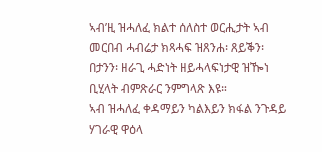ኣብ’ዚ ዝሓለፈ ክልተ ሰለስተ ወርሒታት ኣብ መርበብ ሓብሬታ ክጻሓፍ ዝጸንሐ፡ ጸይቕን፡ በታንን፡ ዘራጊ ሓድነት ዘይሓላፍነታዊ ዝዀነ ቢሂላት ብምጽራር ንምግላጽ እዩ።
ኣብ ዝሓለፈ ቀዳማይን ካልእይን ክፋል ንጉዳይ ሃገራዊ ዋዕላ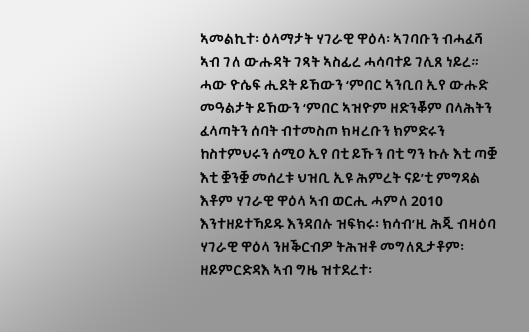ኣመልኪተ፡ ዕላማታት ሃገራዊ ዋዕላ፡ ኣገባቡን ብሓፈሻ ኣብ ገለ ውሑዳት ገጻት ኣስፊረ ሓሳባተይ ገሊጸ ነይረ።
ሓው ዮሴፍ ሒደት ይኸውን ‘ምበር ኣንቢበ ኢየ ውሑድ መዓልታት ይኸውን ‘ምበር ኣዝዮም ዘድንቖም በላሕትን ፈላጣትን ሰባት ብተመስጦ ክዛረቡን ክምድሩን ከስተምህሩን ሰሚዐ ኢየ በቲ ይኹን በቲ ግን ኩሉ እቲ ጣቛ እቲ ቛንቛ መሰረቱ ህዝቢ ኢዩ ሕምረት ናይ’ቲ ምግዳል
እቶም ሃገራዊ ዋዕላ ኣብ ወርሒ ሓምለ 2010 እንተዘይተኻይዱ እንዳበሉ ዝፍክሩ፡ ክሳብ’ዚ ሕጂ ብዛዕባ ሃገራዊ ዋዕላ ንዘቕርብዎ ትሕዝቶ መግለጺታቶም፡ ዘይምርድዳእ ኣብ ግዜ ዝተደረተ፡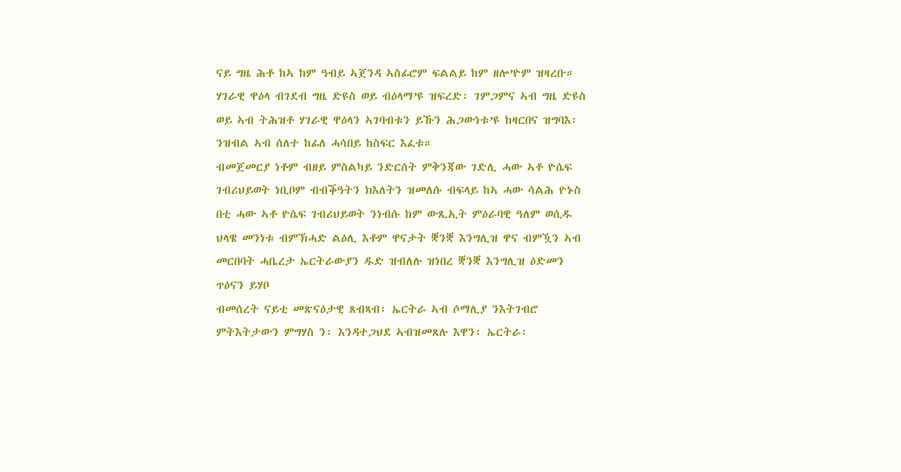ናይ ግዜ ሕቶ ከኣ ከም ዓብይ ኣጀንዳ ኣስፊሮም ፍልልይ ከም ዘሎ’ዮም ዝዛረቡ።
ሃገራዊ ዋዕላ ብገደብ ግዜ ድዩስ ወይ ብዕላማ’ዩ ዝፍረድ፡ ገምጋምና ኣብ ግዜ ድዩስ ወይ ኣብ ትሕዝቶ ሃገራዊ ዋዕላን ኣገባብቱን ይኹን ሕጋውነቱ’ዩ ከዛርበና ዝግባእ፡ ንዝብል ኣብ ሰለተ ከፊለ ሓሳበይ ከስፍር እፈቱ።
ብመጀመርያ ነቶም ብዘይ ምስልካይ ንድርሰት ምቅንጃው ገድሊ ሓው ኣቶ ዮሴፍ ገብሪህይወት ነቢቦም ብብቕዓትን ክእለትን ዝመለሱ ብፍላይ ከኣ ሓው ሳልሕ ዮኑስ በቲ ሓው ኣቶ ዮሴፍ ገብሪህይወት ንነብሱ ከም ውጺኢት ምዕራባዊ ዓለም ወሲዱ ህላዌ መንነቱ ብምኽሓድ ልዕሊ እቶም ዋናታት ቛንቛ እንግሊዝ ዋና ብምዃን ኣብ መርበባት ሓቤረታ ኤርትራውያን ዱድ ዝብለሉ ዝነበረ ቛንቛ እንግሊዝ ዕድመን ጥዕናን ይሃቦ
ብመሰረት ናይቲ መጽናዕታዊ ጸብጻብ፡ ኤርትራ ኣብ ሶማሊያ ንእትገብሮ ምትእትታውን ምግሃስ ን፡ እንዳተጋህደ ኣብዝመጸሉ እዋን፡ ኤርትራ፡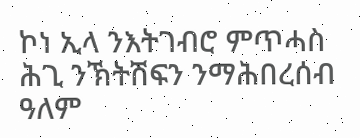ኮነ ኢላ ንእትገብሮ ምጥሓስ ሕጊ ንኽትሽፍን ንማሕበረሰብ ዓለም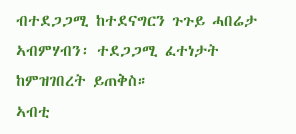ብተደጋጋሚ ከተደናግርን ጉጉይ ሓበሬታ ኣብምሃብን፡ ተደጋጋሚ ፈተነታት ከምዝገበረት ይጠቅስ።
ኣብቲ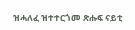ዝሓለፈ ዝተተርጎመ ጽሑፍ ናይቲ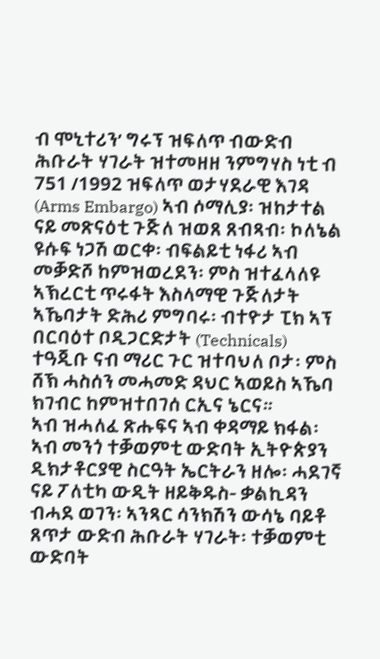ብ ሞኒተሪን’ ግሩፕ ዝፍለጥ ብውድብ ሕቡራት ሃገራት ዝተመዘዘ ንምግሃስ ነቲ ብ 751 /1992 ዝፍለጥ ወታሃደራዊ እገዳ (Arms Embargo) ኣብ ሶማሊያ፡ ዝከታተል ናይ መጽናዕቲ ጉጅለ ዝወጸ ጸብጻብ፡ ኮለኔል ዩሱፍ ነጋሽ ወርቀ፡ ብፍልይቲ ነፋሪ ኣብ መቓድሾ ከምዝወረደን፡ ምስ ዝተፈላለዩ ኣኽረርቲ ጥሩፋት እስላማዊ ጉጅለታት ኣኼባታት ድሕሪ ምግባሩ፡ ብተዮታ ፒክ ኣፕ በርባዕተ ቦዲጋርድታት (Technicals) ተዓጂቡ ናብ ማሪር ጉር ዝተባህለ ቦታ፡ ምስ ሸኽ ሓስሰን መሓመድ ዳህር ኣወይስ ኣኼባ ክገብር ከምዝተበገሰ ርኢና ኔርና።
ኣብ ዝሓለፈ ጽሑፍና ኣብ ቀዳማይ ክፋል፡ ኣብ መንጎ ተቓወምቲ ውድባት ኢትዮጵያን ዲክታቶርያዊ ስርዓት ኤርትራን ዘሎ፡ ሓደገኛ ናይ ፖለቲካ ውዲት ዘይቅዱስ- ቃልኪዳን ብሓደ ወገን፡ ኣንጻር ሳንክሽን ውሳኔ ባይቶ ጸጥታ ውድብ ሕቡራት ሃገራት፡ ተቓወምቲ ውድባት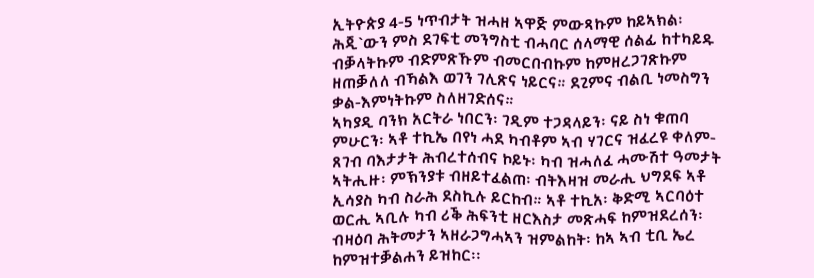ኢትዮጵያ 4-5 ነጥብታት ዝሓዘ ኣዋጅ ምውጻኩም ከይኣክል፡ ሕጂ`ውን ምስ ደገፍቲ መንግስቲ ብሓባር ሰላማዊ ሰልፊ ከተካይዱ ብቓላትኩም ብድምጽኹም ብመርበብኩም ከምዘረጋገጽኩም ዘጠቓለለ ብኻልእ ወገን ገሊጽና ነይርና። ደጊምና ብልቢ ነመስግን ቃል-እምነትኩም ስለዘገድሰና።
ኣካያዲ ባንክ አርትራ ነበርን፡ ገዲም ተጋዳላይን፡ ናይ ስነ ቁጠባ ምሁርን፡ ኣቶ ተኪኤ በየነ ሓደ ካብቶም ኣብ ሃገርና ዝፈረዩ ቀለም-ጸገብ ባእታታት ሕብረተሰብና ኮይኑ፡ ካብ ዝሓለፈ ሓሙሽተ ዓመታት ኣትሒዙ፡ ምኽንያቱ ብዘይተፈልጠ፡ ብትእዛዝ መራሒ ህግደፍ ኣቶ ኢሳያስ ካብ ስራሕ ደስኪሉ ይርከብ። ኣቶ ተኪአ፡ ቅድሚ ኣርባዕተ ወርሒ ኣቢሉ ካብ ሪቕ ሕፍንቲ ዘርእስታ መጽሓፍ ከምዝደረሰን፡ ብዛዕባ ሕትመታን ኣዘራጋግሓኣን ዝምልከት፡ ከኣ ኣብ ቲቢ ኤረ ከምዝተቓልሐን ይዝከር፡፡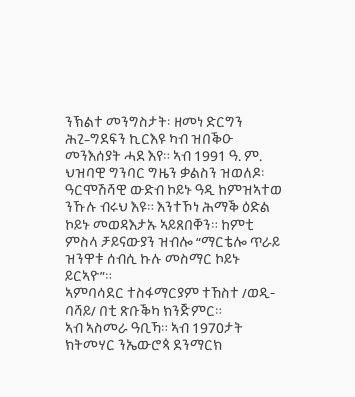ንኽልተ መንግስታት፡ ዘመነ ድርግን ሕጊ–ግደፍን ኪርእዩ ካብ ዝበቕዑ መንእሰያት ሓደ እየ። ኣብ 1991 ዓ. ም. ህዝባዊ ግንባር ግዜን ቃልስን ዝወለዶ፡ ዓርሞሽሻዊ ውድብ ኮይኑ ዓዲ ከምዝኣተወ ንኹሉ ብሩህ እዩ። እንተኾነ ሕማቕ ዕድል ኮይኑ መወዳእታኡ ኣይጸበቐን። ከምቲ ምስላ ቻይናውያን ዝብሎ “ማርቴሎ ጥራይ ዝንዋቱ ሰብሲ ኩሉ መስማር ኮይኑ ይርኣዮ”።
ኣምባሳደር ተስፋማርያም ተኸስተ /ወዲ-ባሻይ/ በቲ ጽቡቕካ ክንጅምር።
ኣብ ኣስመራ ዓቢኻ። ኣብ 1970ታት ክትመሃር ንኤውሮጳ ደንማርክ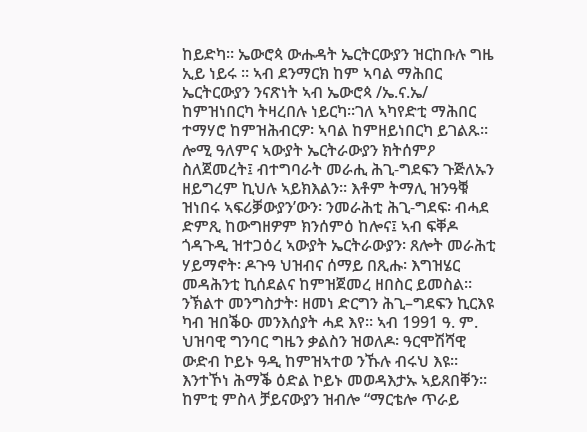ከይድካ። ኤውሮጳ ውሑዳት ኤርትርውያን ዝርከቡሉ ግዜ ኢይ ነይሩ ። ኣብ ደንማርክ ከም ኣባል ማሕበር ኤርትርውያን ንናጽነት ኣብ ኤውሮጳ /ኤ.ና.ኤ/ ከምዝነበርካ ትዛረበሉ ነይርካ።ገለ ኣካየድቲ ማሕበር ተማሃሮ ከምዝሕብርዎ፡ ኣባል ከምዘይነበርካ ይገልጹ።
ሎሚ ዓለምና ኣውያት ኤርትራውያን ክትሰምዖ ስለጀመረት፤ ብተግባራት መራሒ ሕጊ-ግደፍን ጉጅለኡን ዘይግረም ኪህሉ ኣይክእልን። እቶም ትማሊ ዝንዓቑ ዝነበሩ ኣፍሪቓውያን’ውን፡ ንመራሕቲ ሕጊ-ግደፍ፡ ብሓደ ድምጺ ከውግዘዎም ክንሰምዕ ከሎና፤ ኣብ ፍቐዶ ጎዳጉዲ ዝተጋዕረ ኣውያት ኤርትራውያን፡ ጸሎት መራሕቲ ሃይማኖት፡ ዶጉዓ ህዝብና ሰማይ በጺሑ፡ እግዝሄር መዳሕንቲ ኪሰደልና ከምዝጀመረ ዘበስር ይመስል።
ንኽልተ መንግስታት፡ ዘመነ ድርግን ሕጊ–ግደፍን ኪርእዩ ካብ ዝበቕዑ መንእሰያት ሓደ እየ። ኣብ 1991 ዓ. ም. ህዝባዊ ግንባር ግዜን ቃልስን ዝወለዶ፡ ዓርሞሽሻዊ ውድብ ኮይኑ ዓዲ ከምዝኣተወ ንኹሉ ብሩህ እዩ። እንተኾነ ሕማቕ ዕድል ኮይኑ መወዳእታኡ ኣይጸበቐን። ከምቲ ምስላ ቻይናውያን ዝብሎ “ማርቴሎ ጥራይ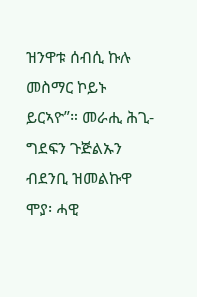ዝንዋቱ ሰብሲ ኩሉ መስማር ኮይኑ ይርኣዮ”። መራሒ ሕጊ-ግደፍን ጉጅልኡን ብደንቢ ዝመልኩዋ ሞያ፡ ሓዊ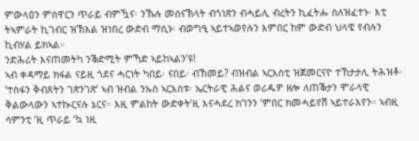ምውላዕን ምስዋርን ጥራይ ብምዃና፡ ንኹሉ መሰናኽላት ብጎነጽን ብሓይሊ ብረትን ኪፈትሑ ስለዝፈተኑ፡ እቲ ትኣምራት ኪገብር ዝኽእል ዝነበረ ውድብ ማሲኑ፡ ብወግዒ ኣይተኣወየሉን እምበር ከም ውድብ ህላዌ የብሉን ኪብሃል ይክኣል።
ንድሕሪት እናጠመትካ ንቕድሚት ምኻድ ኣይከኣልን’ዩ!
ኣብ ቀዳማይ ክፋል ናይዚ ጎደና ሓርነት ካበይ፡ ናበይ፡ ብኸመይ? ብዝብል ኣርእስቲ ዝጀመርናዮ ተኸታታሊ ትሕዝቶ፡ ‘ተስፋን ቅብጸትን ገጽንገጽ’ ኣብ ዝብል ንኡስ ኣርእስቱ፡ ኤርትራዊ ሕልና ወሪዱዎ ዘሎ ለጠቕታን ሞራላዊ ቅልውላውን ኣተኲርናሉ ኔርና። እዚ ምልከት ውድቀት’ዚ እናሓደረ ክገንን ‘ምበር ክመሓይየሽ ኣይተራእየን። ኣብዚ ሳምንቲ ‘ዚ ጥራይ ‘ኳ ነዚ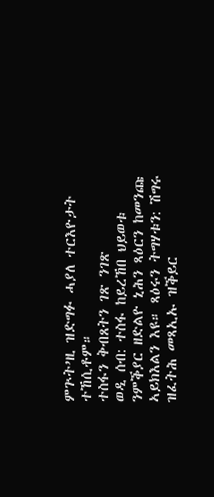ምጕት’ዚ ዝድግፉ ሓያለ ተርእዮታት ተኸሲቶም።
ተስፋን ቅብጸትን ገጽ ንገጽ
ወዲ ሰብ: ተስፋ ከይረኸበ ህይወቱ ንምቕያር ዘድልዮ ኒሕን ጻዕርን ከመንጩ ኣይክእልን እዩ። ጻዕሩን ትግሃቱን: ሽግሩ ዝፈትሕ መጻኢኡ ዝቕይር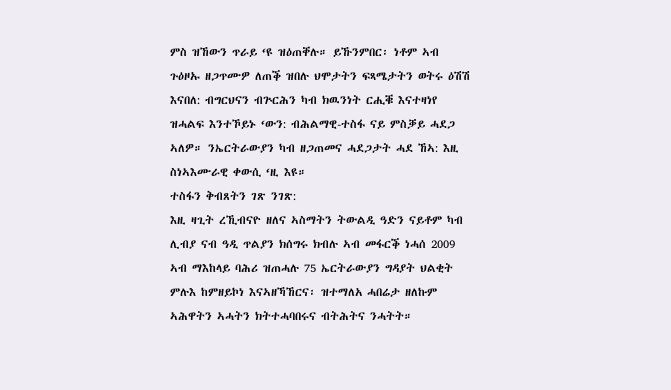ምስ ዝኸውን ጥራይ ‘ዩ ዝዕጠቐሉ። ይኹንምበር፡ ነቶም ኣብ ጉዕዞኡ ዘጋጥሙዎ ለጠቕ ዝበሉ ህሞታትን ፍጻሜታትን ወትሩ ዕሽሽ እናበለ: ብግርህናን ብጕርሕን ካብ ክዉንነት ርሒቑ እናተዛነየ ዝሓልፍ እንተኾይኑ ‘ውን: ብሕልማዊ-ተስፋ ናይ ምስቓይ ሓደጋ ኣለዎ። ንኤርትራውያን ካብ ዘጋጠመና ሓደጋታት ሓደ ኸኣ: እዚ ስነኣእሙራዊ ቀውሲ ‘ዚ እዩ።
ተስፋን ቅብጸትን ገጽ ንገጽ:
እዚ ዛጊት ረኺብናዮ ዘለና ኣስማትን ትውልዲ ዓድን ናይቶም ካብ ሊብያ ናብ ዓዲ ጥልያን ክሰግሩ ክብሉ ኣብ መፋርቕ ነሓሰ 2009 ኣብ ማእከላይ ባሕሪ ዝጠሓሉ 75 ኤርትራውያን ግዳያት ህልቂት ምሉእ ከምዘይኮነ እናኣዘኻኸርና፡ ዝተማለአ ሓበሬታ ዘለኩም ኣሕዋትን ኣሓትን ክትተሓባበሩና ብትሕትና ንሓትት።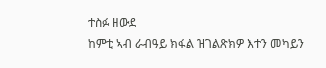ተስፉ ዘውደ
ከምቲ ኣብ ራብዓይ ክፋል ዝገልጽክዎ እተን መካይን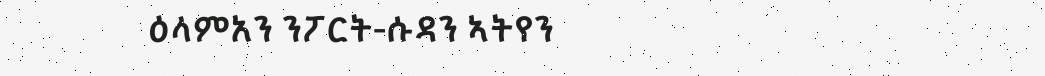ዕላምአን ንፖርት-ሱዳን ኣትየን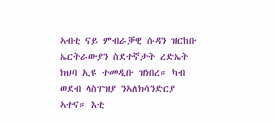ኣብቲ ናይ ምብራቓዊ ሱዳን ዝርከቡ ኤርትራውያን ስደተኛታት ረድኤት ክህባ ኢዩ ተመዲቡ ዝነበረ። ካብ ወደብ ላስፐዝያ ንኣለክሳንድርያ ኣተና። እቲ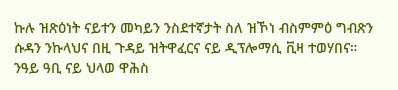ኩሉ ዝጽዕነት ናይተን መካይን ንስደተኛታት ስለ ዝኾነ ብስምምዕ ግብጽን ሱዳን ንኩላህና በዚ ጉዳይ ዝትዋፈርና ናይ ዲፕሎማሲ ቪዛ ተወሃበና። ንዓይ ዓቢ ናይ ህላወ ዋሕስ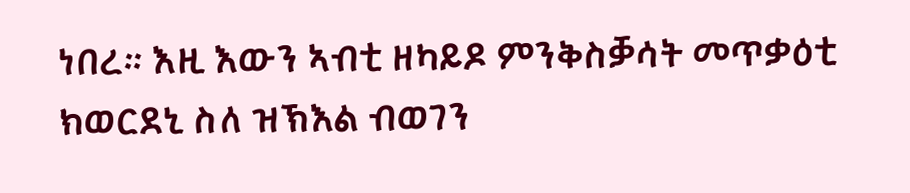ነበረ። እዚ እውን ኣብቲ ዘካይዶ ምንቅስቓሳት መጥቃዕቲ ክወርደኒ ስለ ዝኽእል ብወገን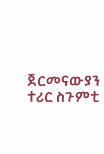ጀርመናውያን ተሪር ስጉምቲ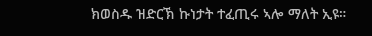ክወስዱ ዝድርኽ ኩነታት ተፈጢሩ ኣሎ ማለት ኢዩ።